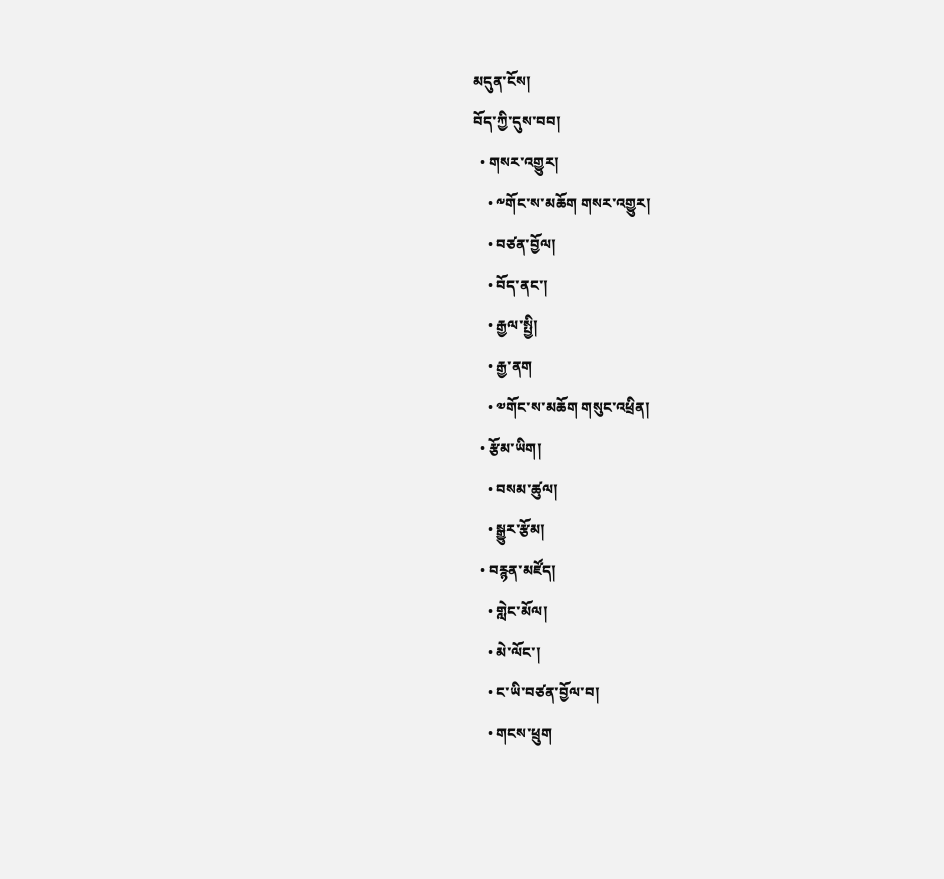མདུན་ངོས།
བོད་ཀྱི་དུས་བབ།
  • གསར་འགྱུར།
    • ༸གོང་ས་མཆོག གསར་འགྱུར།
    • བཙན་བྱོལ།
    • བོད་ནང་།
    • རྒྱལ་སྤྱི།
    • རྒྱ་ནག
    • ༧གོང་ས་མཆོག གསུང་འཕྲིན།
  • རྩོམ་ཡིག།
    • བསམ་ཚུལ།
    • སྒྱུར་རྩོམ།
  • བརྙན་མཛོད།
    • གླེང་མོལ།
    • མེ་ལོང་།
    • ང་ཡི་བཙན་བྱོལ་བ།
    • གངས་ཕྲུག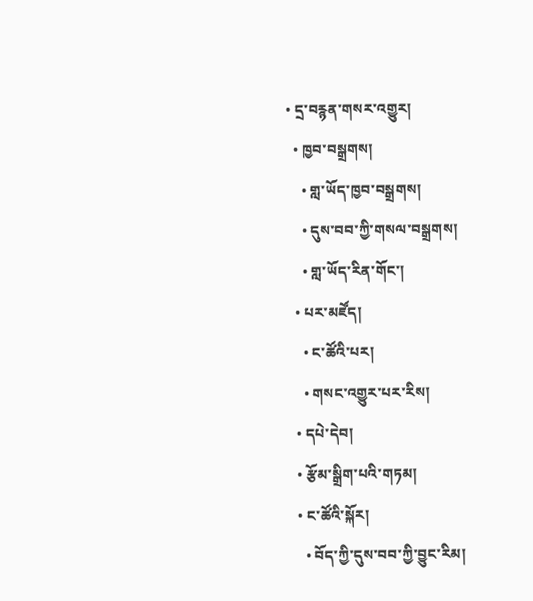• དྲ་བརྙན་གསར་འགྱུར།
  • ཁྱབ་བསྒྲགས།
    • གླ་ཡོད་ཁྱབ་བསྒྲགས།
    • དུས་བབ་ཀྱི་གསལ་བསྒྲགས།
    • གླ་ཡོད་རིན་གོང་།
  • པར་མཛོད།
    • ང་ཚོའི་པར།
    • གསང་འགྱུར་པར་རིས།
  • དཔེ་དེབ།
  • རྩོམ་སྒྲིག་པའི་གཏམ།
  • ང་ཚོའི་སྐོར།
    • བོད་ཀྱི་དུས་བབ་ཀྱི་བྱུང་རིམ།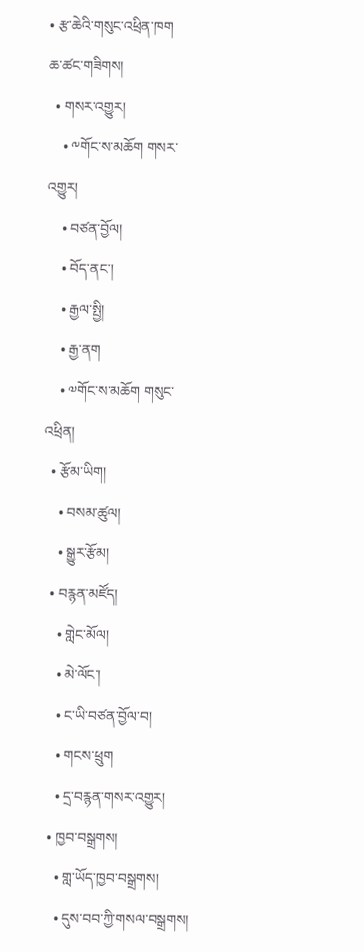• རྩ་ཆེའི་གསུང་འཕྲིན་ཁག
ཆ་ཚང་གཟིགས།
  • གསར་འགྱུར།
    • ༸གོང་ས་མཆོག གསར་འགྱུར།
    • བཙན་བྱོལ།
    • བོད་ནང་།
    • རྒྱལ་སྤྱི།
    • རྒྱ་ནག
    • ༧གོང་ས་མཆོག གསུང་འཕྲིན།
  • རྩོམ་ཡིག།
    • བསམ་ཚུལ།
    • སྒྱུར་རྩོམ།
  • བརྙན་མཛོད།
    • གླེང་མོལ།
    • མེ་ལོང་།
    • ང་ཡི་བཙན་བྱོལ་བ།
    • གངས་ཕྲུག
    • དྲ་བརྙན་གསར་འགྱུར།
  • ཁྱབ་བསྒྲགས།
    • གླ་ཡོད་ཁྱབ་བསྒྲགས།
    • དུས་བབ་ཀྱི་གསལ་བསྒྲགས།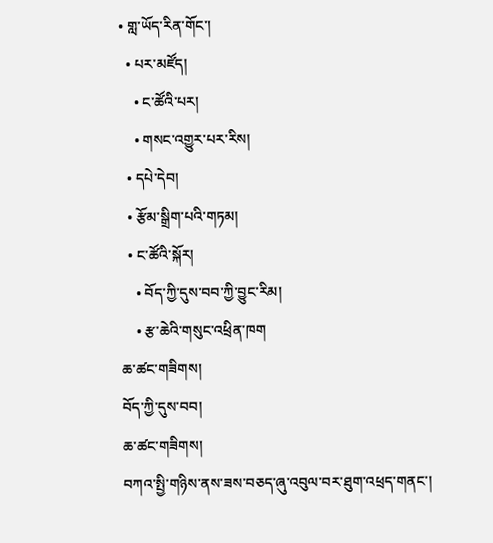• གླ་ཡོད་རིན་གོང་།
  • པར་མཛོད།
    • ང་ཚོའི་པར།
    • གསང་འགྱུར་པར་རིས།
  • དཔེ་དེབ།
  • རྩོམ་སྒྲིག་པའི་གཏམ།
  • ང་ཚོའི་སྐོར།
    • བོད་ཀྱི་དུས་བབ་ཀྱི་བྱུང་རིམ།
    • རྩ་ཆེའི་གསུང་འཕྲིན་ཁག
ཆ་ཚང་གཟིགས།
བོད་ཀྱི་དུས་བབ།
ཆ་ཚང་གཟིགས།
བཀའ་སྤྱི་གཉིས་ནས་ཟས་བཅད་ཞུ་འབུལ་བར་ཐུག་འཕྲད་གནང་།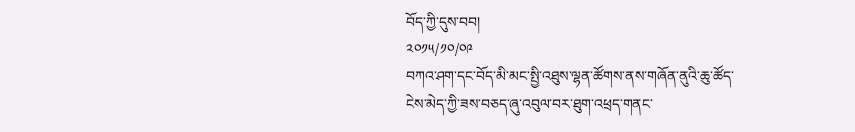བོད་ཀྱི་དུས་བབ།
༢༠༡༥/༡༠/༠༩
བཀའ་ཤག་དང་བོད་མི་མང་སྤྱི་འཐུས་ལྷན་ཚོགས་ནས་གཞོན་ནུའི་ཆུ་ཚོད་ངེས་མེད་ཀྱི་ཟས་བཅད་ཞུ་འབུལ་བར་ཐུག་འཕྲད་གནང་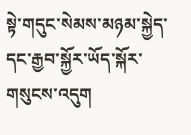སྟེ་གདུང་སེམས་མཉམ་སྐྱེད་དང་རྒྱབ་སྐྱོར་ཡོད་སྐོར་གསུངས་འདུག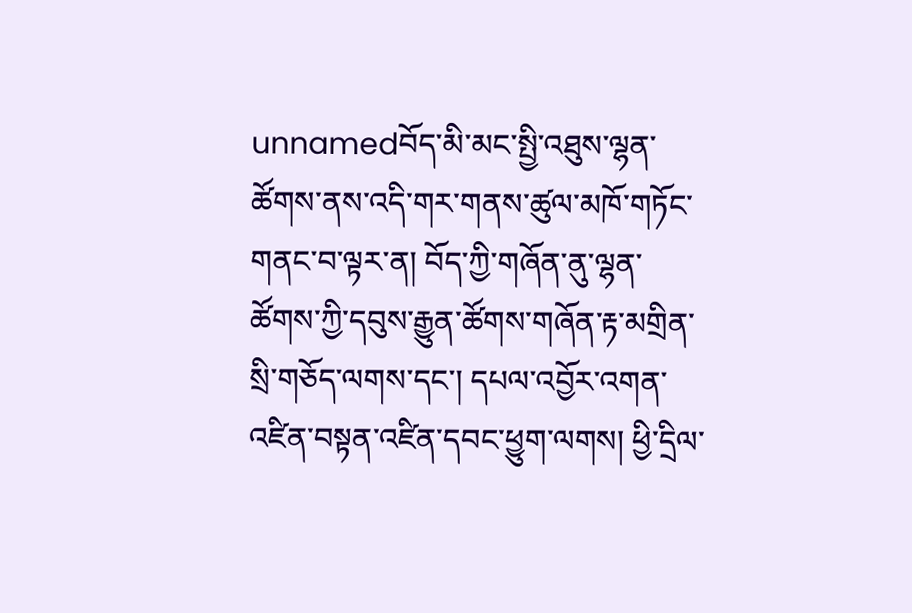unnamedབོད་མི་མང་སྤྱི་འཐུས་ལྷན་ཚོགས་ནས་འདི་གར་གནས་ཚུལ་མཁོ་གཏོང་གནང་བ་ལྟར་ན། བོད་ཀྱི་གཞོན་ནུ་ལྷན་ཚོགས་ཀྱི་དབུས་རྒྱུན་ཚོགས་གཞོན་རྟ་མགྲིན་སྲི་གཅོད་ལགས་དང་། དཔལ་འབྱོར་འགན་འཛིན་བསྟན་འཛིན་དབང་ཕྱུག་ལགས། ཕྱི་དྲིལ་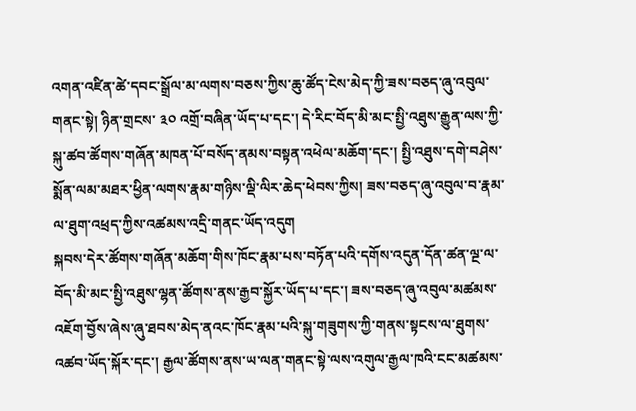འགན་འཛིན་ཚེ་དབང་སྒྲོལ་མ་ལགས་བཅས་ཀྱིས་ཆུ་ཚོད་ངེས་མེད་ཀྱི་ཟས་བཅད་ཞུ་འབུལ་གནང་སྟེ། ཉིན་གྲངས་ ༣༠ འགྲོ་བཞིན་ཡོད་པ་དང་། དེ་རིང་བོད་མི་མང་སྤྱི་འཐུས་རྒྱུན་ལས་ཀྱི་སྐུ་ཚབ་ཚོགས་གཞོན་མཁན་པོ་བསོད་ནམས་བསྟན་འཕེལ་མཆོག་དང་། སྤྱི་འཐུས་དགེ་བཤེས་སྨོན་ལམ་མཐར་ཕྱིན་ལགས་རྣམ་གཉིས་ལྡི་ལིར་ཆེད་ཕེབས་ཀྱིས། ཟས་བཅད་ཞུ་འབུལ་བ་རྣམ་ལ་ཐུག་འཕྲད་ཀྱིས་འཚམས་འདྲི་གནང་ཡོད་འདུག
སྐབས་དེར་ཚོགས་གཞོན་མཆོག་གིས་ཁོང་རྣམ་པས་བཏོན་པའི་དགོས་འདུན་དོན་ཚན་ལྔ་ལ་བོད་མི་མང་སྤྱི་འཐུས་ལྷན་ཚོགས་ནས་རྒྱབ་སྐྱོར་ཡོད་པ་དང་། ཟས་བཅད་ཞུ་འབུལ་མཚམས་འཇོག་བྱོས་ཞེས་ཞུ་ཐབས་མེད་ནའང་ཁོང་རྣམ་པའི་སྐུ་གཟུགས་ཀྱི་གནས་སྟངས་ལ་ཐུགས་འཚབ་ཡོད་སྐོར་དང་། རྒྱལ་ཚོགས་ནས་ཡ་ལན་གནང་སྟེ་ལས་འགུལ་རྒྱལ་ཁའི་ངང་མཚམས་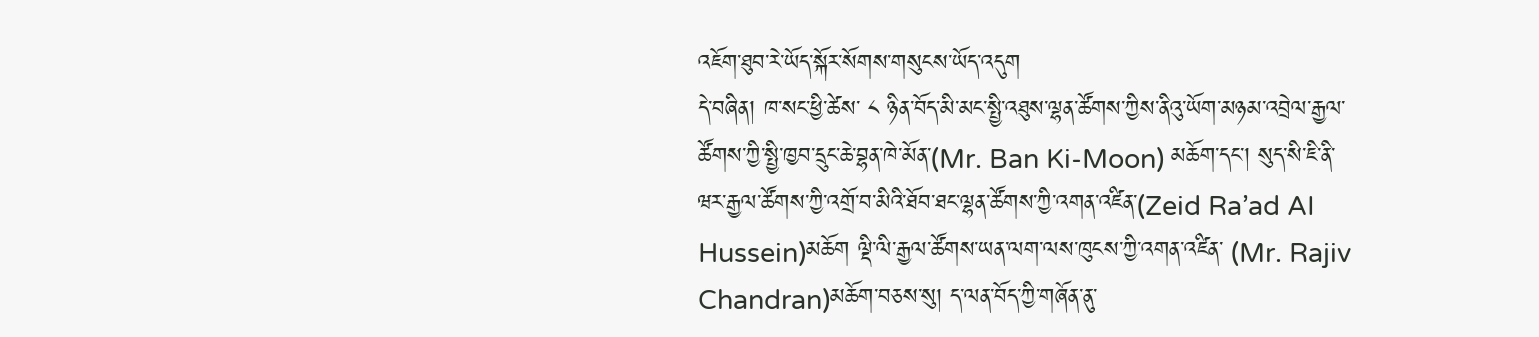འཇོག་ཐུབ་རེ་ཡོད་སྐོར་སོགས་གསུངས་ཡོད་འདུག
དེ་བཞིན། ཁ་སང་ཕྱི་ཚེས་ ༨ ཉིན་བོད་མི་མང་སྤྱི་འཐུས་ལྷན་ཚོགས་ཀྱིས་ནིའུ་ཡོག་མཉམ་འབྲེལ་རྒྱལ་ཚོགས་ཀྱི་སྤྱི་ཁྱབ་དྲུང་ཆེ་བྷན་ཁེ་མོན་(Mr. Ban Ki-Moon) མཆོག་དང་། སུད་སི་ཇི་ནི་ཝར་རྒྱལ་ཚོགས་ཀྱི་འགྲོ་བ་མིའི་ཐོབ་ཐང་ལྷན་ཚོགས་ཀྱི་འགན་འཛིན་(Zeid Ra’ad AI Hussein)མཆོག ལྡི་ལི་རྒྱལ་ཚོགས་ཡན་ལག་ལས་ཁུངས་ཀྱི་འགན་འཛིན་ (Mr. Rajiv Chandran)མཆོག་བཅས་སུ། ད་ལན་བོད་ཀྱི་གཞོན་ནུ་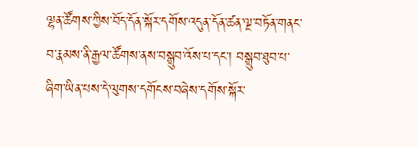ལྷན་ཚོགས་ཀྱིས་བོད་དོན་སྐོར་དགོས་འདུན་དོན་ཚན་ལྔ་བཏོན་གནང་བ་རྣམས་ནི་རྒྱལ་ཚོགས་ནས་བསྒྲུབ་འོས་པ་དང་། བསྒྲུབ་ཐུབ་པ་ཞིག་ཡིན་པས་དེ་ལུགས་དགོངས་བཞེས་དགོས་སྐོར་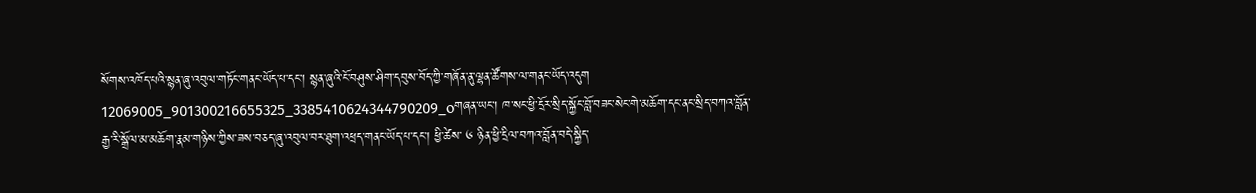སོགས་འཁོད་པའི་སྙན་ཞུ་འབུལ་གཏོང་གནང་ཡོད་པ་དང་། སྙན་ཞུའི་ངོ་བཤུས་ཤིག་དབུས་བོད་ཀྱི་གཞོན་ནུ་ལྷན་ཚོགས་ལ་གནང་ཡོད་འདུག
12069005_901300216655325_3385410624344790209_oགཞན་ཡང་། ཁ་སང་ཕྱི་དྲོར་སྲིད་སྐྱོང་བློ་བཟང་སེང་གེ་མཆོག་དང་ནང་སྲིད་བཀའ་བློན་རྒྱ་རི་སྒྲོལ་མ་མཆོག་རྣམ་གཉིས་ཀྱིས་ཟས་བཅད་ཞུ་འབུལ་བར་ཐུག་འཕྲད་གནང་ཡོད་པ་དང་། ཕྱི་ཚེས་ ༦ ཉིན་ཕྱི་དྲིལ་བཀའ་བློན་བདེ་སྐྱིད་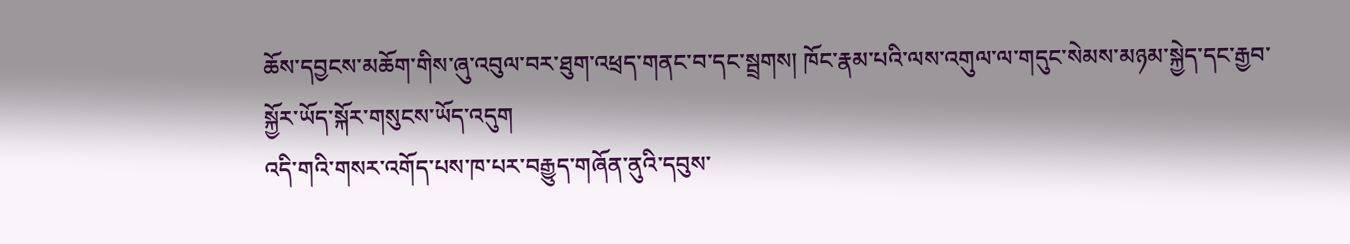ཆོས་དབྱངས་མཆོག་གིས་ཞུ་འབུལ་བར་ཐུག་འཕྲད་གནང་བ་དང་སྦྲགས། ཁོང་རྣམ་པའི་ལས་འགུལ་ལ་གདུང་སེམས་མཉམ་སྐྱེད་དང་རྒྱབ་སྐྱོར་ཡོད་སྐོར་གསུངས་ཡོད་འདུག
འདི་གའི་གསར་འགོད་པས་ཁ་པར་བརྒྱུད་གཞོན་ནུའི་དབུས་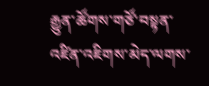རྒྱུན་ཚོགས་གཙོ་བསྟན་འཛིན་འཇིགས་མེད་ལགས་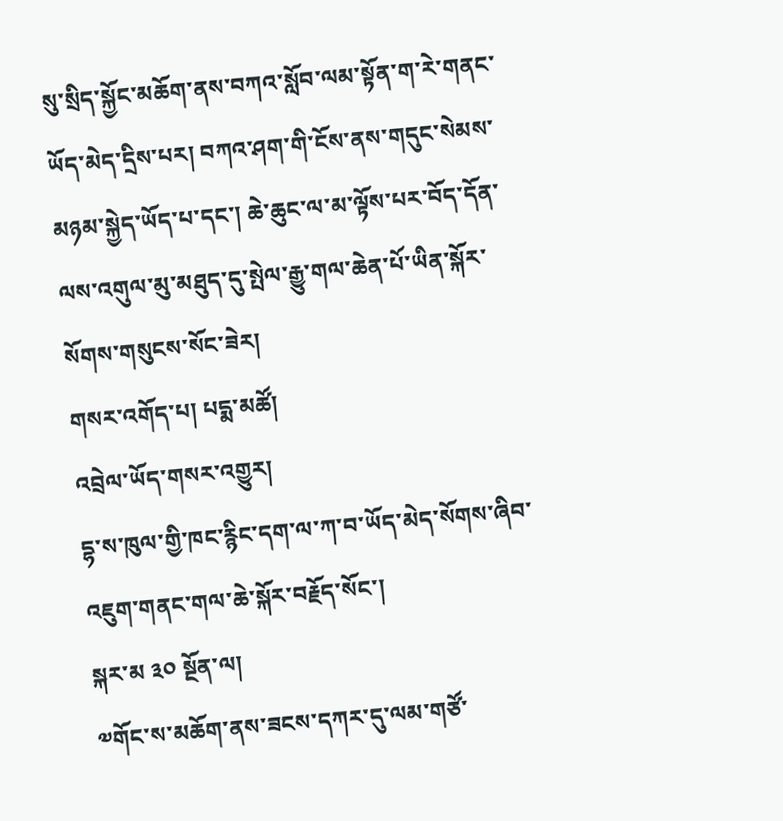སུ་སྲིད་སྐྱོང་མཆོག་ནས་བཀའ་སློབ་ལམ་སྟོན་ག་རེ་གནང་ཡོད་མེད་དྲིས་པར། བཀའ་ཤག་གི་ངོས་ནས་གདུང་སེམས་མཉམ་སྐྱེད་ཡོད་པ་དང་། ཆེ་ཆུང་ལ་མ་ལྟོས་པར་བོད་དོན་ལས་འགུལ་མུ་མཐུད་དུ་སྤེལ་རྒྱུ་གལ་ཆེན་པོ་ཡིན་སྐོར་སོགས་གསུངས་སོང་ཟེར།
གསར་འགོད་པ། པདྨ་མཚོ།
འབྲེལ་ཡོད་གསར་འགྱུར།
དྷ་ས་ཁུལ་གྱི་ཁང་རྙིང་དག་ལ་ཀ་བ་ཡོད་མེད་སོགས་ཞིབ་འཇུག་གནང་གལ་ཆེ་སྐོར་བརྗོད་སོང་།
སྐར་མ ༣༠ སྔོན་ལ།
༧གོང་ས་མཆོག་ནས་ཟངས་དཀར་དུ་ལམ་གཙོ་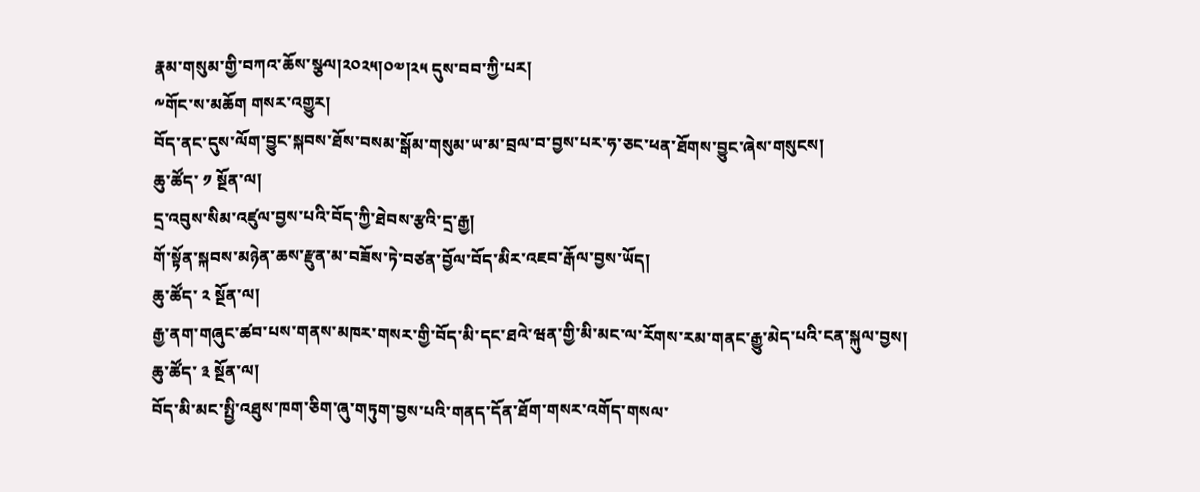རྣམ་གསུམ་གྱི་བཀའ་ཆོས་སྩལ།༢༠༢༥།༠༧།༢༥ དུས་བབ་ཀྱི་པར།
༸གོང་ས་མཆོག གསར་འགྱུར།
བོད་ནང་དུས་ལོག་བྱུང་སྐབས་ཐོས་བསམ་སྒོམ་གསུམ་ཡ་མ་བྲལ་བ་བྱས་པར་ཧ་ཅང་ཕན་ཐོགས་བྱུང་ཞེས་གསུངས།
ཆུ་ཚོད་ ༡ སྔོན་ལ།
དྲ་འབུས་སིམ་འཛུལ་བྱས་པའི་བོད་ཀྱི་ཐེབས་རྩའི་དྲ་རྒྱ།
གོ་སྟོན་སྐབས་མཉེན་ཆས་རྫུན་མ་བཟོས་ཏེ་བཙན་བྱོལ་བོད་མིར་འཇབ་རྒོལ་བྱས་ཡོད།
ཆུ་ཚོད་ ༢ སྔོན་ལ།
རྒྱ་ནག་གཞུང་ཚབ་པས་གནས་མཁར་གསར་གྱི་བོད་མི་དང་ཐའེ་ཝན་གྱི་མི་མང་ལ་རོགས་རམ་གནང་རྒྱུ་མེད་པའི་ངན་སྐུལ་བྱས།
ཆུ་ཚོད་ ༣ སྔོན་ལ།
བོད་མི་མང་སྤྱི་འཐུས་ཁག་ཅིག་ཞུ་གཏུག་བྱས་པའི་གནད་དོན་ཐོག་གསར་འགོད་གསལ་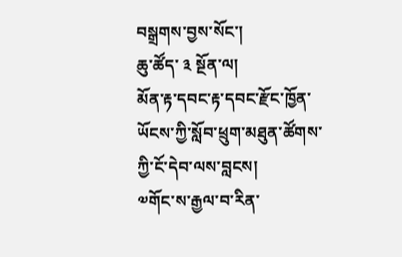བསྒྲགས་བྱས་སོང་།
ཆུ་ཚོད་ ༣ སྔོན་ལ།
མོན་རྟ་དབང་རྟ་དབང་རྫོང་ཁྱོན་ཡོངས་ཀྱི་སློབ་ཕྲུག་མཐུན་ཚོགས་ཀྱི་ངོ་དེབ་ལས་བླངས།
༧གོང་ས་རྒྱལ་བ་རིན་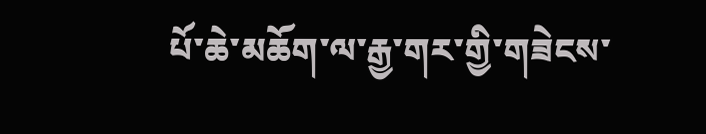པོ་ཆེ་མཆོག་ལ་རྒྱ་གར་གྱི་གཟེངས་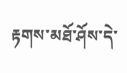རྟགས་མཐོ་ཤོས་དེ་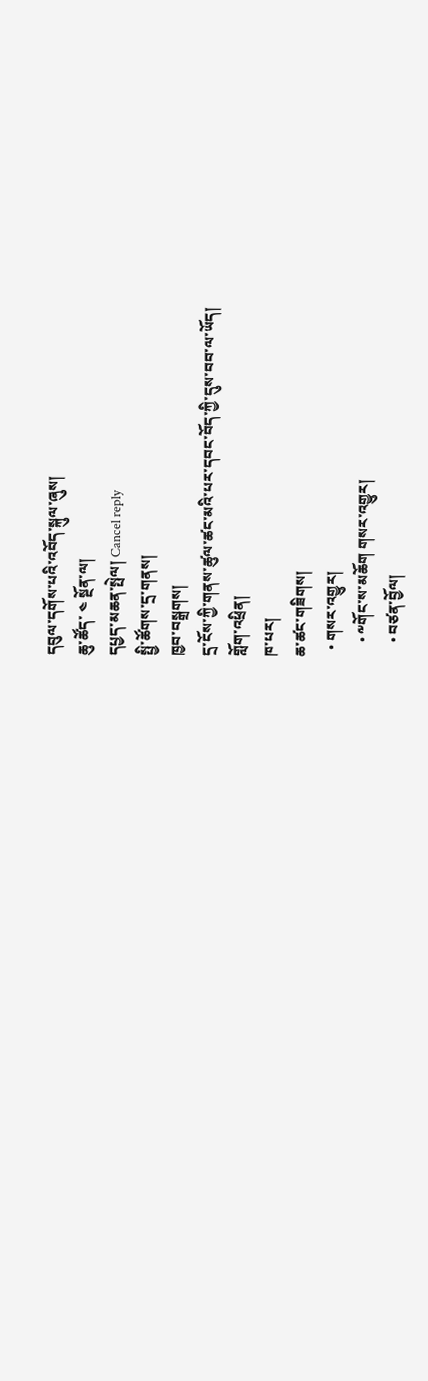དབུལ་དགོས་པའི་འབོད་སྐུལ་ཞུས།
ཆུ་ཚོད་ ༤ སྔོན་ལ།
དཔྱད་མཆན་སྤེལ། Cancel reply
སྤྱི་ཚོགས་དྲ་གནས།
ཁྱབ་བསྒྲགས།
དྲ་ངོས་ཀྱི་གནས་ཚུལ་ཚང་མའི་པར་དབང་བོད་ཀྱི་དུས་བབ་ལ་ཡོད།
གློག་འཕྲིན།
ཁ་པར།
ཆ་ཚང་གཟིགས།
  • གསར་འགྱུར།
    • ༸གོང་ས་མཆོག གསར་འགྱུར།
    • བཙན་བྱོལ།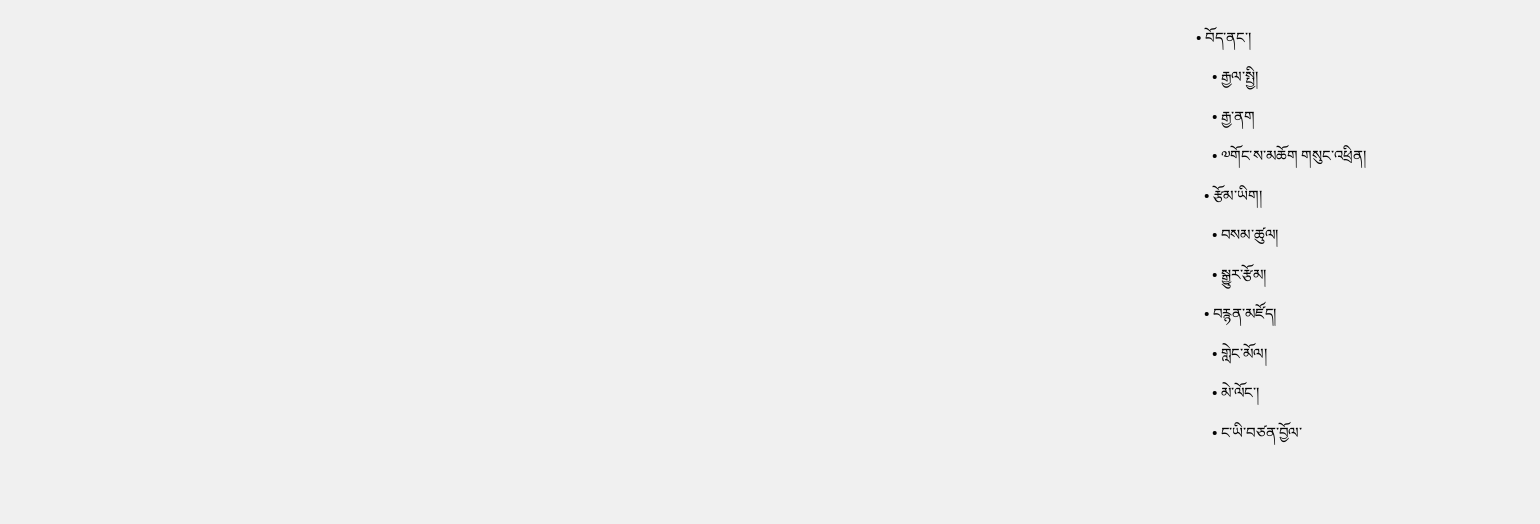• བོད་ནང་།
    • རྒྱལ་སྤྱི།
    • རྒྱ་ནག
    • ༧གོང་ས་མཆོག གསུང་འཕྲིན།
  • རྩོམ་ཡིག།
    • བསམ་ཚུལ།
    • སྒྱུར་རྩོམ།
  • བརྙན་མཛོད།
    • གླེང་མོལ།
    • མེ་ལོང་།
    • ང་ཡི་བཙན་བྱོལ་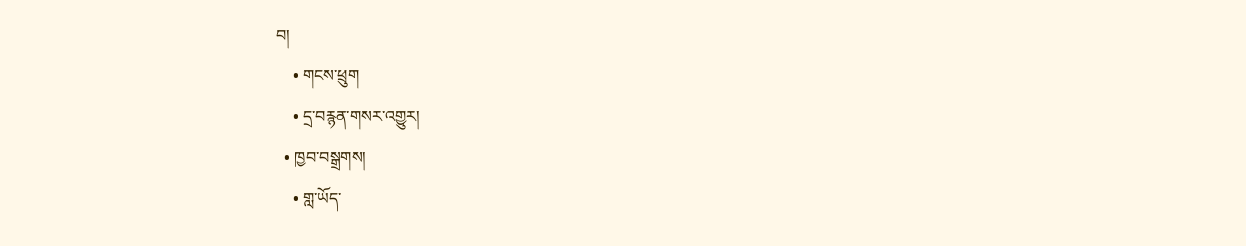བ།
    • གངས་ཕྲུག
    • དྲ་བརྙན་གསར་འགྱུར།
  • ཁྱབ་བསྒྲགས།
    • གླ་ཡོད་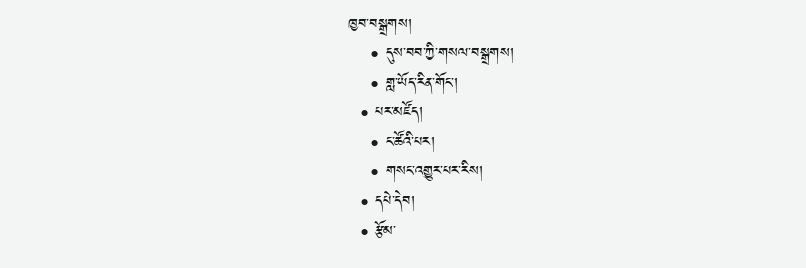ཁྱབ་བསྒྲགས།
    • དུས་བབ་ཀྱི་གསལ་བསྒྲགས།
    • གླ་ཡོད་རིན་གོང་།
  • པར་མཛོད།
    • ང་ཚོའི་པར།
    • གསང་འགྱུར་པར་རིས།
  • དཔེ་དེབ།
  • རྩོམ་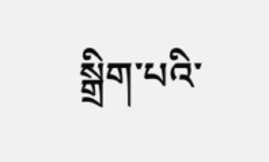སྒྲིག་པའི་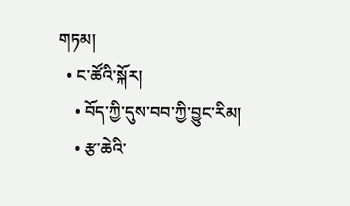གཏམ།
  • ང་ཚོའི་སྐོར།
    • བོད་ཀྱི་དུས་བབ་ཀྱི་བྱུང་རིམ།
    • རྩ་ཆེའི་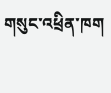གསུང་འཕྲིན་ཁག